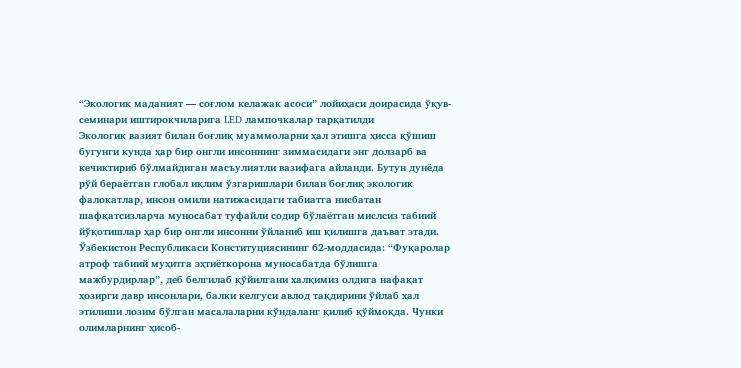“Экологик маданият — соғлом келажак асоси” лойиҳаси доирасида ўқув-семинари иштирокчиларига LED лампочкалар тарқатилди
Экологик вазият билан боғлиқ муаммоларни ҳал этишга ҳисса қўшиш бугунги кунда ҳар бир онгли инсоннинг зиммасидаги энг долзарб ва кечиктириб бўлмайдиган масъулиятли вазифага айланди. Бутун дунёда рўй бераётган глобал иқлим ўзгаришлари билан боғлиқ экологик фалокатлар, инсон омили натижасидаги табиатга нисбатан шафқатсизларча муносабат туфайли содир бўлаётган мислсиз табиий йўқотишлар ҳар бир онгли инсонни ўйланиб иш қилишга даъват этади.
Ўзбекистон Республикаси Конституциясининг 62-моддасида: “Фуқаролар атроф табиий муҳитга эҳтиёткорона муносабатда бўлишга мажбурдирлар”, деб белгилаб қўйилгани халқимиз олдига нафақат ҳозирги давр инсонлари, балки келгуси авлод тақдирини ўйлаб ҳал этилиши лозим бўлган масалаларни кўндаланг қилиб қўймоқда. Чунки олимларнинг ҳисоб-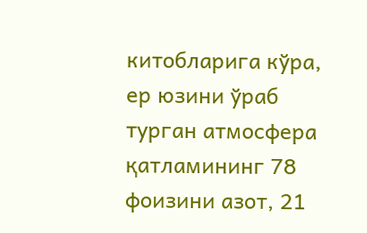китобларига кўра, ер юзини ўраб турган атмосфера қатламининг 78 фоизини азот, 21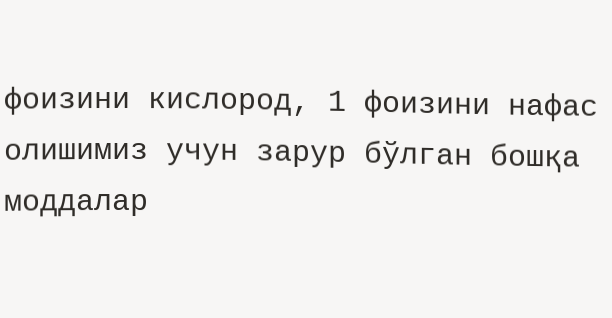фоизини кислород, 1 фоизини нафас олишимиз учун зарур бўлган бошқа моддалар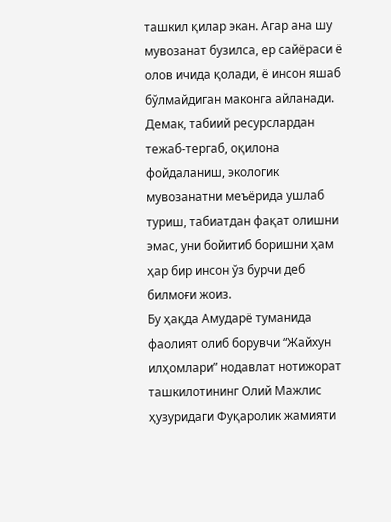ташкил қилар экан. Агар ана шу мувозанат бузилса, ер сайёраси ё олов ичида қолади, ё инсон яшаб бўлмайдиган маконга айланади.
Демак, табиий ресурслардан тежаб-тергаб, оқилона фойдаланиш, экологик мувозанатни меъёрида ушлаб туриш, табиатдан фақат олишни эмас, уни бойитиб боришни ҳам ҳар бир инсон ўз бурчи деб билмоғи жоиз.
Бу ҳақда Амударё туманида фаолият олиб борувчи “Жайхун илҳомлари” нодавлат нотижорат ташкилотининг Олий Мажлис ҳузуридаги Фуқаролик жамияти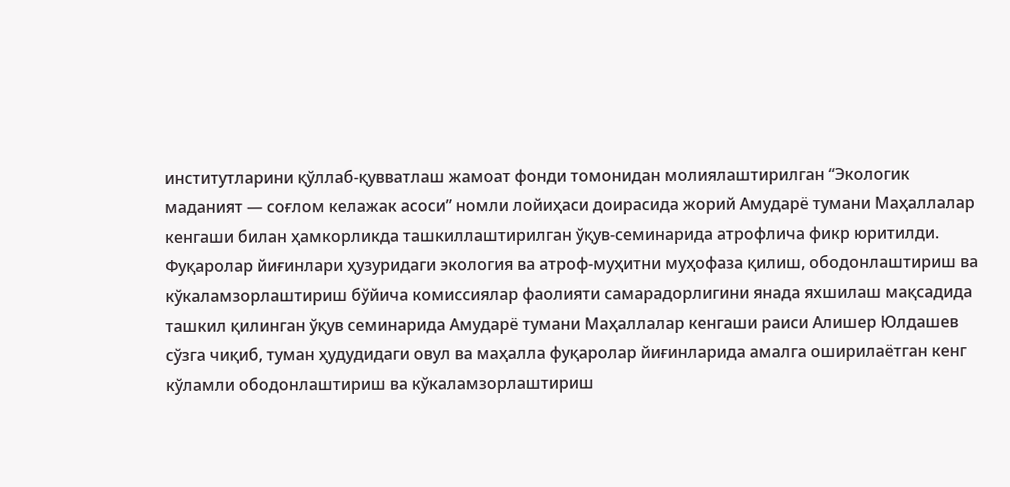институтларини қўллаб-қувватлаш жамоат фонди томонидан молиялаштирилган “Экологик маданият — соғлом келажак асоси” номли лойиҳаси доирасида жорий Амударё тумани Маҳаллалар кенгаши билан ҳамкорликда ташкиллаштирилган ўқув-семинарида атрофлича фикр юритилди.
Фуқаролар йиғинлари ҳузуридаги экология ва атроф-муҳитни муҳофаза қилиш, ободонлаштириш ва кўкаламзорлаштириш бўйича комиссиялар фаолияти самарадорлигини янада яхшилаш мақсадида ташкил қилинган ўқув семинарида Амударё тумани Маҳаллалар кенгаши раиси Алишер Юлдашев сўзга чиқиб, туман ҳудудидаги овул ва маҳалла фуқаролар йиғинларида амалга оширилаётган кенг кўламли ободонлаштириш ва кўкаламзорлаштириш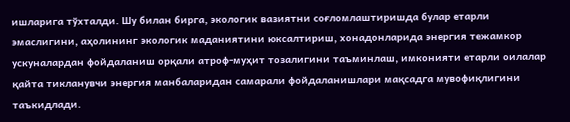ишларига тўхталди. Шу билан бирга, экологик вазиятни соғломлаштиришда булар етарли эмаслигини, аҳолининг экологик маданиятини юксалтириш, хонадонларида энергия тежамкор ускуналардан фойдаланиш орқали атроф-муҳит тозалигини таъминлаш, имконияти етарли оилалар қайта тикланувчи энергия манбаларидан самарали фойдаланишлари мақсадга мувофиқлигини таъкидлади.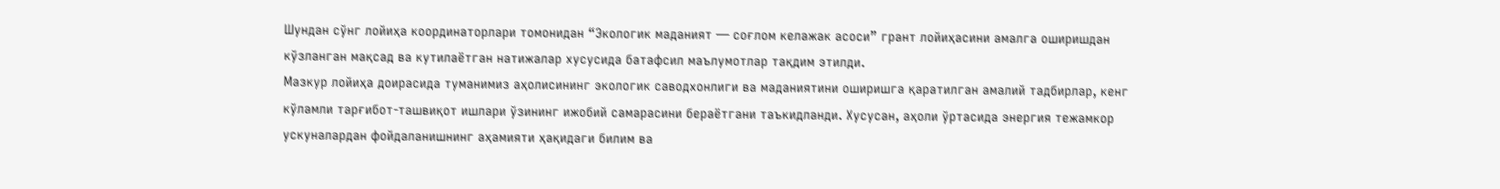Шундан сўнг лойиҳа координаторлари томонидан “Экологик маданият — соғлом келажак асоси” грант лойиҳасини амалга оширишдан кўзланган мақсад ва кутилаётган натижалар хусусида батафсил маълумотлар тақдим этилди.
Мазкур лойиҳа доирасида туманимиз аҳолисининг экологик саводхонлиги ва маданиятини оширишга қаратилган амалий тадбирлар, кенг кўламли тарғибот-ташвиқот ишлари ўзининг ижобий самарасини бераётгани таъкидланди. Хусусан, аҳоли ўртасида энергия тежамкор ускуналардан фойдаланишнинг аҳамияти ҳақидаги билим ва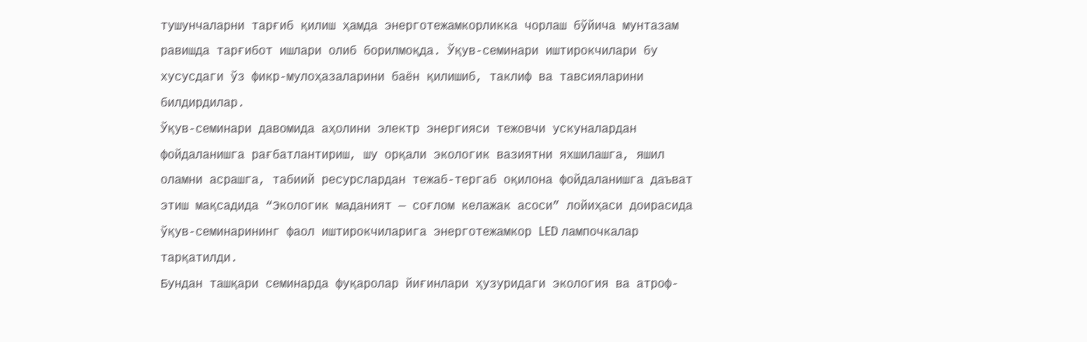тушунчаларни тарғиб қилиш ҳамда энерготежамкорликка чорлаш бўйича мунтазам равишда тарғибот ишлари олиб борилмоқда. Ўқув-семинари иштирокчилари бу хусусдаги ўз фикр-мулоҳазаларини баён қилишиб, таклиф ва тавсияларини билдирдилар.
Ўқув-семинари давомида аҳолини электр энергияси тежовчи ускуналардан фойдаланишга рағбатлантириш, шу орқали экологик вазиятни яхшилашга, яшил оламни асрашга, табиий ресурслардан тежаб-тергаб оқилона фойдаланишга даъват этиш мақсадида “Экологик маданият — соғлом келажак асоси” лойиҳаси доирасида ўқув-семинарининг фаол иштирокчиларига энерготежамкор LED лампочкалар тарқатилди.
Бундан ташқари семинарда фуқаролар йиғинлари ҳузуридаги экология ва атроф-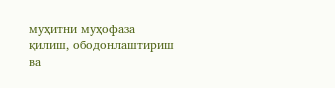муҳитни муҳофаза қилиш, ободонлаштириш ва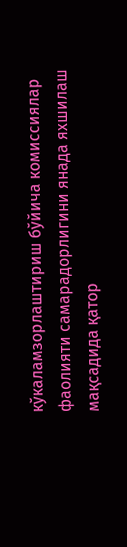кўкаламзорлаштириш бўйича комиссиялар фаолияти самарадорлигини янада яхшилаш мақсадида қатор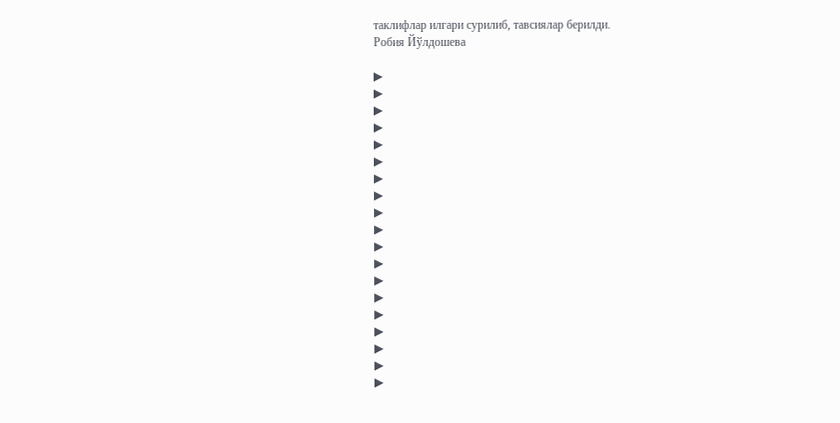таклифлар илгари сурилиб, тавсиялар берилди.
Робия Йўлдошева

▶
▶
▶
▶
▶
▶
▶
▶
▶
▶
▶
▶
▶
▶
▶
▶
▶
▶
▶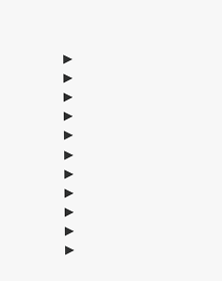▶
▶
▶
▶
▶
▶
▶
▶
▶
▶
▶